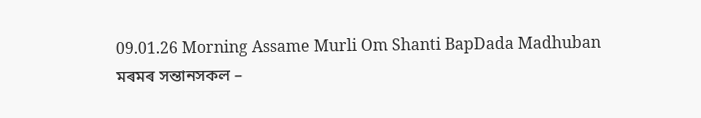09.01.26 Morning Assame Murli Om Shanti BapDada Madhuban
মৰমৰ সন্তানসকল –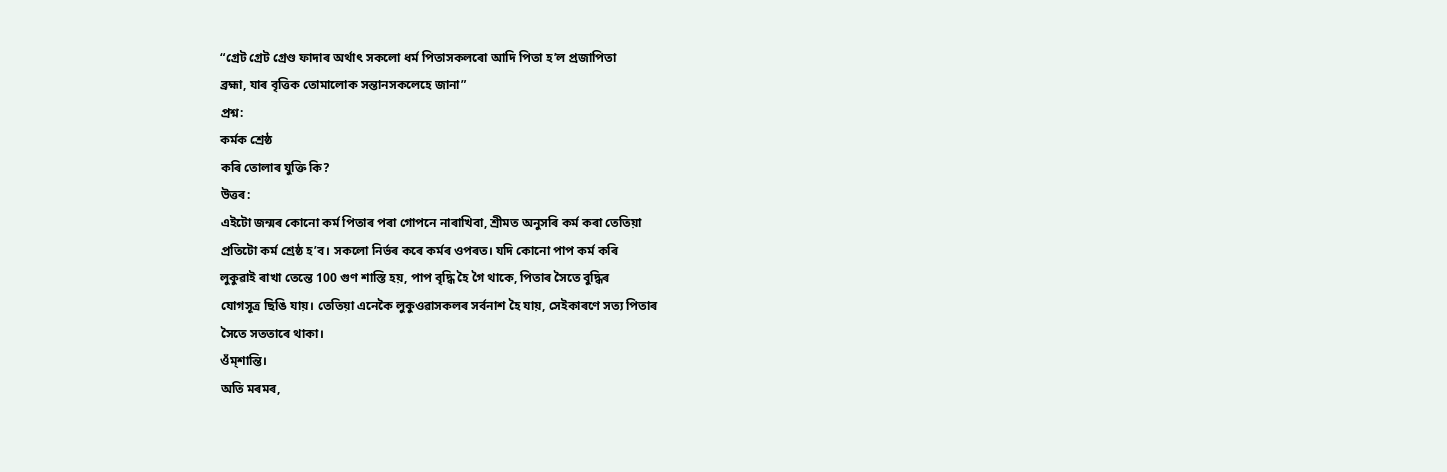“গ্ৰেট গ্ৰেট গ্ৰেণ্ড ফাদাৰ অৰ্থাৎ সকলো ধৰ্ম পিতাসকলৰো আদি পিতা হ’ল প্ৰজাপিতা
ব্ৰহ্মা, যাৰ বৃত্তিক তোমালোক সন্তানসকলেহে জানা”
প্ৰশ্ন:
কৰ্মক শ্ৰেষ্ঠ
কৰি তোলাৰ যুক্তি কি?
উত্তৰ:
এইটো জন্মৰ কোনো কৰ্ম পিতাৰ পৰা গোপনে নাৰাখিবা, শ্ৰীমত অনুসৰি কৰ্ম কৰা তেতিয়া
প্ৰতিটো কৰ্ম শ্ৰেষ্ঠ হ’ব। সকলো নিৰ্ভৰ কৰে কৰ্মৰ ওপৰত। যদি কোনো পাপ কৰ্ম কৰি
লুকুৱাই ৰাখা তেন্তে 100 গুণ শাস্তি হয়, পাপ বৃদ্ধি হৈ গৈ থাকে, পিতাৰ সৈতে বুদ্ধিৰ
যোগসূত্ৰ ছিঙি যায়। তেতিয়া এনেকৈ লুকুওৱাসকলৰ সৰ্বনাশ হৈ যায়, সেইকাৰণে সত্য পিতাৰ
সৈতে সততাৰে থাকা।
ওঁম্শান্তি।
অতি মৰমৰ,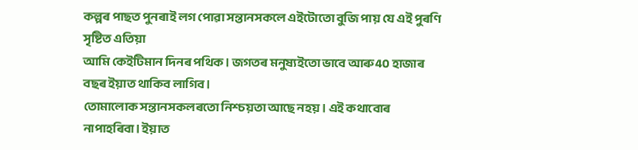কল্পৰ পাছত পুনৰাই লগ পোৱা সন্তানসকলে এইটোতো বুজি পায় যে এই পুৰণি সৃষ্টিত এতিয়া
আমি কেইটিমান দিনৰ পথিক। জগতৰ মনুষ্যইতো ভাবে আৰু 40 হাজাৰ বছৰ ইয়াত থাকিব লাগিব।
তোমালোক সন্তানসকলৰতো নিশ্চয়তা আছে নহয়। এই কথাবোৰ নাপাহৰিবা। ইয়াত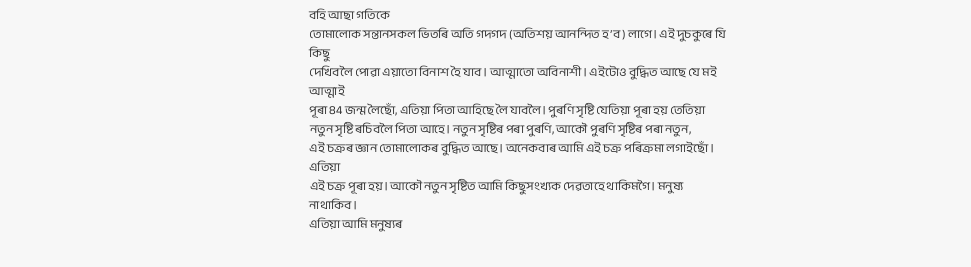বহি আছা গতিকে
তোমালোক সন্তানসকল ভিতৰি অতি গদগদ (অতিশয় আনন্দিত হ’ব) লাগে। এই দুচকুৰে যি কিছু
দেখিবলৈ পোৱা এয়াতো বিনাশ হৈ যাব। আত্মাতো অবিনাশী। এইটোও বুদ্ধিত আছে যে মই আত্মাই
পূৰা 84 জন্ম লৈছোঁ, এতিয়া পিতা আহিছে লৈ যাবলৈ। পুৰণি সৃষ্টি যেতিয়া পূৰা হয় তেতিয়া
নতুন সৃষ্টি ৰচিবলৈ পিতা আহে। নতুন সৃষ্টিৰ পৰা পুৰণি, আকৌ পুৰণি সৃষ্টিৰ পৰা নতুন,
এই চক্ৰৰ জ্ঞান তোমালোকৰ বুদ্ধিত আছে। অনেকবাৰ আমি এই চক্ৰ পৰিক্ৰমা লগাইছোঁ। এতিয়া
এই চক্ৰ পূৰা হয়। আকৌ নতুন সৃষ্টিত আমি কিছুসংখ্যক দেৱতাহে থাকিমগৈ। মনুষ্য নাথাকিব।
এতিয়া আমি মনুষ্যৰ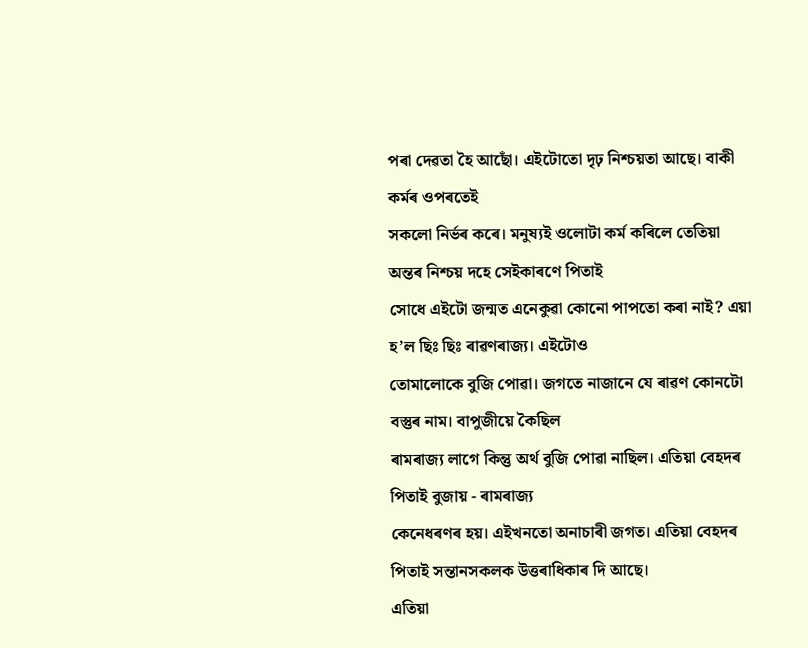পৰা দেৱতা হৈ আছোঁ। এইটোতো দৃঢ় নিশ্চয়তা আছে। বাকী কৰ্মৰ ওপৰতেই
সকলো নিৰ্ভৰ কৰে। মনুষ্যই ওলোটা কৰ্ম কৰিলে তেতিয়া অন্তৰ নিশ্চয় দহে সেইকাৰণে পিতাই
সোধে এইটো জন্মত এনেকুৱা কোনো পাপতো কৰা নাই? এয়া হ’ল ছিঃ ছিঃ ৰাৱণৰাজ্য। এইটোও
তোমালোকে বুজি পোৱা। জগতে নাজানে যে ৰাৱণ কোনটো বস্তুৰ নাম। বাপুজীয়ে কৈছিল
ৰামৰাজ্য লাগে কিন্তু অৰ্থ বুজি পোৱা নাছিল। এতিয়া বেহদৰ পিতাই বুজায় - ৰামৰাজ্য
কেনেধৰণৰ হয়। এইখনতো অনাচাৰী জগত। এতিয়া বেহদৰ পিতাই সন্তানসকলক উত্তৰাধিকাৰ দি আছে।
এতিয়া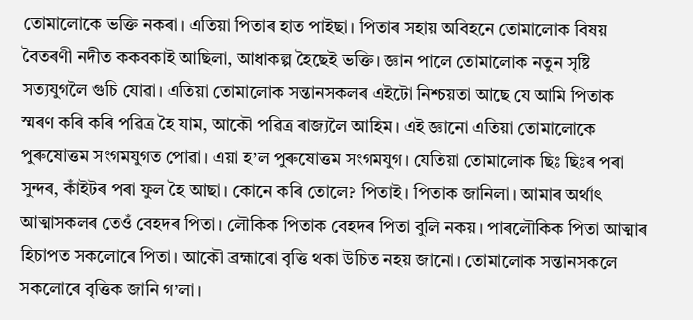তোমালোকে ভক্তি নকৰা। এতিয়া পিতাৰ হাত পাইছা। পিতাৰ সহায় অবিহনে তোমালোক বিষয়
বৈতৰণী নদীত ককবকাই আছিলা, আধাকল্প হৈছেই ভক্তি। জ্ঞান পালে তোমালোক নতুন সৃষ্টি
সত্যযুগলৈ গুচি যোৱা। এতিয়া তোমালোক সন্তানসকলৰ এইটো নিশ্চয়তা আছে যে আমি পিতাক
স্মৰণ কৰি কৰি পৱিত্ৰ হৈ যাম, আকৌ পৱিত্ৰ ৰাজ্যলৈ আহিম। এই জ্ঞানো এতিয়া তোমালোকে
পুৰুষোত্তম সংগমযুগত পোৱা। এয়া হ’ল পুৰুষোত্তম সংগমযুগ। যেতিয়া তোমালোক ছিঃ ছিঃৰ পৰা
সুন্দৰ, কাঁইটৰ পৰা ফুল হৈ আছা। কোনে কৰি তোলে? পিতাই। পিতাক জানিলা। আমাৰ অৰ্থাৎ
আত্মাসকলৰ তেওঁ বেহদৰ পিতা। লৌকিক পিতাক বেহদৰ পিতা বুলি নকয়। পাৰলৌকিক পিতা আত্মাৰ
হিচাপত সকলোৰে পিতা। আকৌ ব্ৰহ্মাৰো বৃত্তি থকা উচিত নহয় জানো। তোমালোক সন্তানসকলে
সকলোৰে বৃত্তিক জানি গ’লা।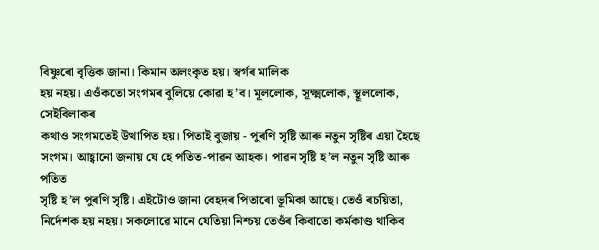বিষ্ণুৰো বৃত্তিক জানা। কিমান অলংকৃত হয়। স্বৰ্গৰ মালিক
হয় নহয়। এওঁকতো সংগমৰ বুলিয়ে কোৱা হ’ব। মূললোক, সূক্ষ্মলোক, স্থূললোক, সেইবিলাকৰ
কথাও সংগমতেই উত্থাপিত হয়। পিতাই বুজায় - পুৰণি সৃষ্টি আৰু নতুন সৃষ্টিৰ এয়া হৈছে
সংগম। আহ্বানো জনায় যে হে পতিত-পাৱন আহক। পাৱন সৃষ্টি হ’ল নতুন সৃষ্টি আৰু পতিত
সৃষ্টি হ’ল পুৰণি সৃষ্টি। এইটোও জানা বেহদৰ পিতাৰো ভূমিকা আছে। তেওঁ ৰচয়িতা,
নিৰ্দেশক হয় নহয়। সকলোৱে মানে যেতিয়া নিশ্চয় তেওঁৰ কিবাতো কৰ্মকাণ্ড থাকিব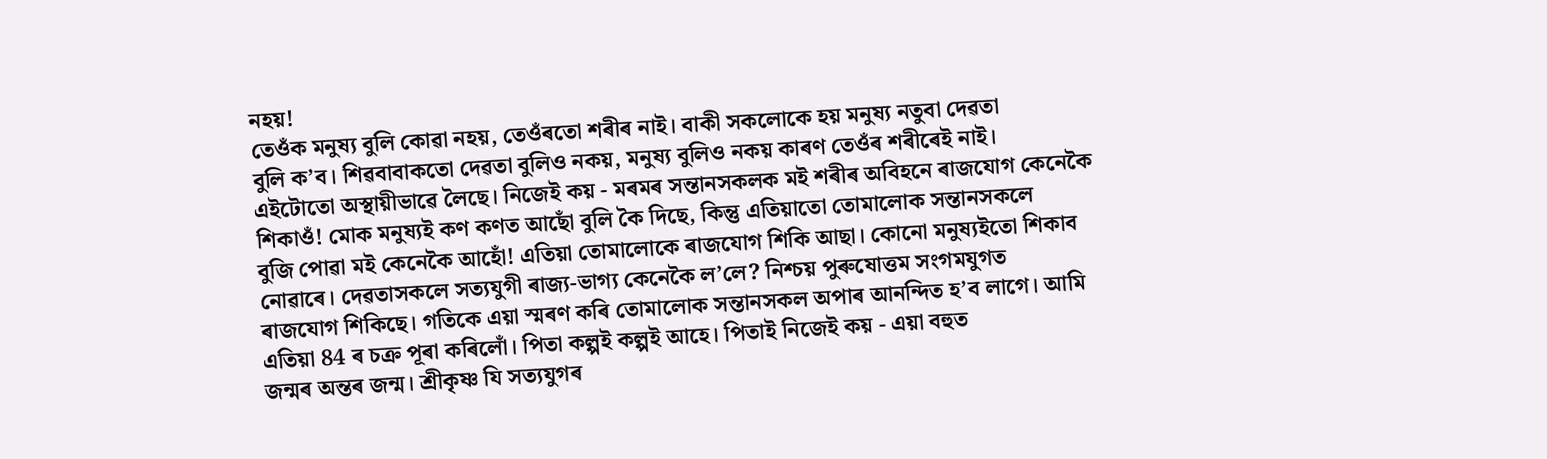নহয়!
তেওঁক মনুষ্য বুলি কোৱা নহয়, তেওঁৰতো শৰীৰ নাই। বাকী সকলোকে হয় মনুষ্য নতুবা দেৱতা
বুলি ক’ব। শিৱবাবাকতো দেৱতা বুলিও নকয়, মনুষ্য বুলিও নকয় কাৰণ তেওঁৰ শৰীৰেই নাই।
এইটোতো অস্থায়ীভাৱে লৈছে। নিজেই কয় - মৰমৰ সন্তানসকলক মই শৰীৰ অবিহনে ৰাজযোগ কেনেকৈ
শিকাওঁ! মোক মনুষ্যই কণ কণত আছোঁ বুলি কৈ দিছে, কিন্তু এতিয়াতো তোমালোক সন্তানসকলে
বুজি পোৱা মই কেনেকৈ আহোঁ! এতিয়া তোমালোকে ৰাজযোগ শিকি আছা। কোনো মনুষ্যইতো শিকাব
নোৱাৰে। দেৱতাসকলে সত্যযুগী ৰাজ্য-ভাগ্য কেনেকৈ ল’লে? নিশ্চয় পুৰুষোত্তম সংগমযুগত
ৰাজযোগ শিকিছে। গতিকে এয়া স্মৰণ কৰি তোমালোক সন্তানসকল অপাৰ আনন্দিত হ’ব লাগে। আমি
এতিয়া 84 ৰ চক্ৰ পূৰা কৰিলোঁ। পিতা কল্পই কল্পই আহে। পিতাই নিজেই কয় - এয়া বহুত
জন্মৰ অন্তৰ জন্ম। শ্ৰীকৃষ্ণ যি সত্যযুগৰ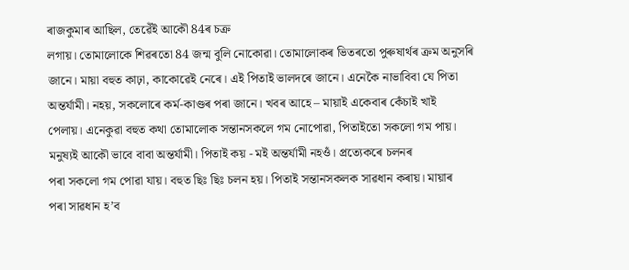ৰাজকুমাৰ আছিল, তেৰ্ৱেঁই আকৌ 84ৰ চক্ৰ
লগায়। তোমালোকে শিৱৰতো 84 জন্ম বুলি নোকোৱা। তোমালোকৰ ভিতৰতো পুৰুষাৰ্থৰ ক্ৰম অনুসৰি
জানে। মায়া বহুত কাঢ়া, কাকোৱেই নেৰে। এই পিতাই ভালদৰে জানে। এনেকৈ নাভাবিবা যে পিতা
অন্তৰ্যামী। নহয়, সকলোৰে কৰ্ম-কাণ্ডৰ পৰা জানে। খবৰ আহে – মায়াই একেবাৰ কেঁচাই খাই
পেলায়। এনেকুৱা বহুত কথা তোমালোক সন্তানসকলে গম নোপোৱা, পিতাইতো সকলো গম পায়।
মনুষ্যই আকৌ ভাবে বাবা অন্তৰ্যামী। পিতাই কয় - মই অন্তৰ্যামী নহওঁ। প্ৰত্যেকৰে চলনৰ
পৰা সকলো গম পোৱা যায়। বহুত ছিঃ ছিঃ চলন হয়। পিতাই সন্তানসকলক সাৱধান কৰায়। মায়াৰ
পৰা সাৱধান হ’ব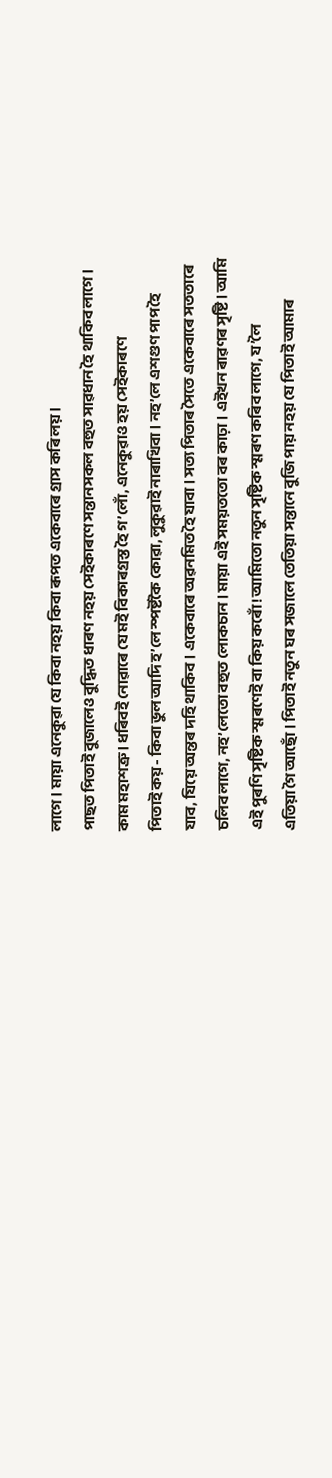লাগে। মায়া এনেকুৱা যে কিবা নহয় কিবা ৰূপত একেবাৰে গ্ৰাস কৰি লয়।
পাছত পিতাই বুজালেও বুদ্ধিত ধাৰণ নহয় সেইকাৰণে সন্তানসকল বহুত সাৱধান হৈ থাকিব লাগে।
কাম মহাশত্ৰু। ধৰিবই নোৱাৰে যে মই বিকাৰগ্ৰস্ত হৈ গ’লোঁ, এনেকুৱাও হয় সেইকাৰণে
পিতাই কয় - কিবা ভুল আদি হ’লে স্পষ্টকৈ কোৱা, লুকুৱাই নাৰাখিবা। নহ’লে এশগুণ পাপ হৈ
যাব, যিয়ে অন্তৰ দহি থাকিব। একেবাৰে অৱনমিত হৈ যাবা। সত্য পিতাৰ সৈতে একেবাৰে সততাৰে
চলিব লাগে, নহ’লেতো বহুত লোকচান। মায়া এই সময়ততো বৰ কাঢ়া। এইখন ৰাৱণৰ সৃষ্টি। আমি
এই পুৰণি সৃষ্টিক স্মৰণেই বা কিয় কৰোঁ! আমিতো নতুন সৃষ্টিক স্মৰণ কৰিব লাগে, য’লৈ
এতিয়া গৈ আছোঁ। পিতাই নতুন ঘৰ সজালে তেতিয়া সন্তানে বুজি পায় নহয় যে পিতাই আমাৰ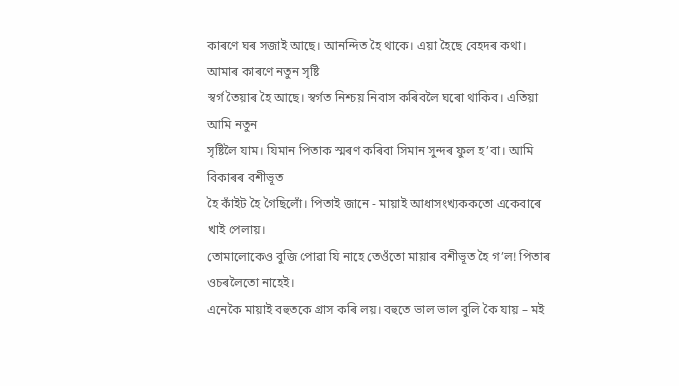কাৰণে ঘৰ সজাই আছে। আনন্দিত হৈ থাকে। এয়া হৈছে বেহদৰ কথা। আমাৰ কাৰণে নতুন সৃষ্টি
স্বৰ্গ তৈয়াৰ হৈ আছে। স্বৰ্গত নিশ্চয় নিবাস কৰিবলৈ ঘৰো থাকিব। এতিয়া আমি নতুন
সৃষ্টিলৈ যাম। যিমান পিতাক স্মৰণ কৰিবা সিমান সুন্দৰ ফুল হ’বা। আমি বিকাৰৰ বশীভূত
হৈ কাঁইট হৈ গৈছিলোঁ। পিতাই জানে - মায়াই আধাসংখ্যককতো একেবাৰে খাই পেলায়।
তোমালোকেও বুজি পোৱা যি নাহে তেওঁতো মায়াৰ বশীভূত হৈ গ’ল! পিতাৰ ওচৰলৈতো নাহেই।
এনেকৈ মায়াই বহুতকে গ্ৰাস কৰি লয়। বহুতে ভাল ভাল বুলি কৈ যায় – মই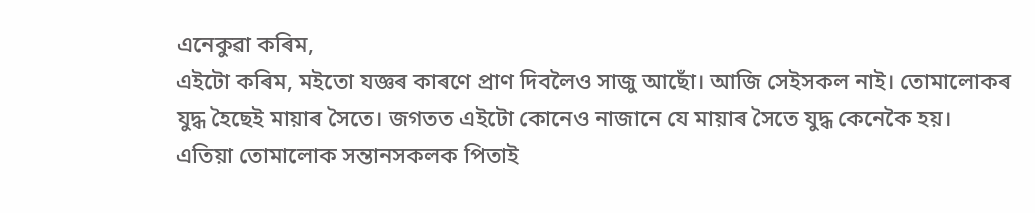এনেকুৱা কৰিম,
এইটো কৰিম, মইতো যজ্ঞৰ কাৰণে প্ৰাণ দিবলৈও সাজু আছোঁ। আজি সেইসকল নাই। তোমালোকৰ
যুদ্ধ হৈছেই মায়াৰ সৈতে। জগতত এইটো কোনেও নাজানে যে মায়াৰ সৈতে যুদ্ধ কেনেকৈ হয়।
এতিয়া তোমালোক সন্তানসকলক পিতাই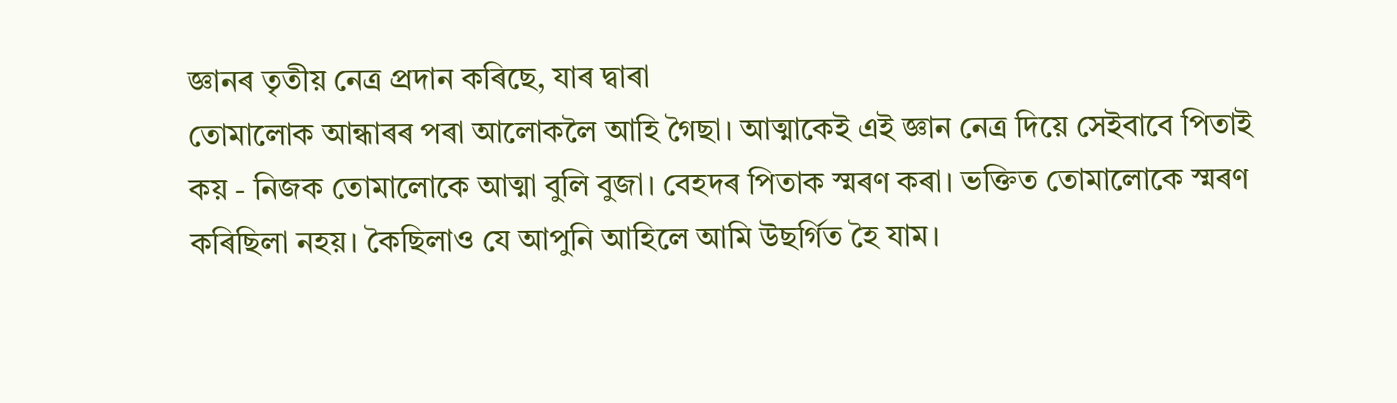জ্ঞানৰ তৃতীয় নেত্ৰ প্ৰদান কৰিছে, যাৰ দ্বাৰা
তোমালোক আন্ধাৰৰ পৰা আলোকলৈ আহি গৈছা। আত্মাকেই এই জ্ঞান নেত্ৰ দিয়ে সেইবাবে পিতাই
কয় - নিজক তোমালোকে আত্মা বুলি বুজা। বেহদৰ পিতাক স্মৰণ কৰা। ভক্তিত তোমালোকে স্মৰণ
কৰিছিলা নহয়। কৈছিলাও যে আপুনি আহিলে আমি উছৰ্গিত হৈ যাম।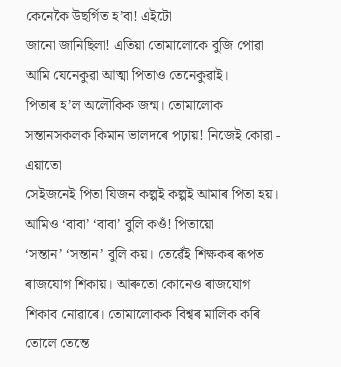কেনেকৈ উছৰ্গিত হ’বা! এইটো
জানো জানিছিলা! এতিয়া তোমালোকে বুজি পোৱা আমি যেনেকুৱা আত্মা পিতাও তেনেকুৱাই।
পিতাৰ হ’ল অলৌকিক জন্ম। তোমালোক সন্তানসকলক কিমান ভালদৰে পঢ়ায়! নিজেই কোৱা - এয়াতো
সেইজনেই পিতা যিজন কল্পই কল্পই আমাৰ পিতা হয়। আমিও ‘বাবা’ ‘বাবা’ বুলি কওঁ! পিতায়ো
‘সন্তান’ ‘সন্তান’ বুলি কয়। তেৱেঁই শিক্ষকৰ ৰূপত ৰাজযোগ শিকায়। আৰুতো কোনেও ৰাজযোগ
শিকাব নোৱাৰে। তোমালোকক বিশ্বৰ মালিক কৰি তোলে তেন্তে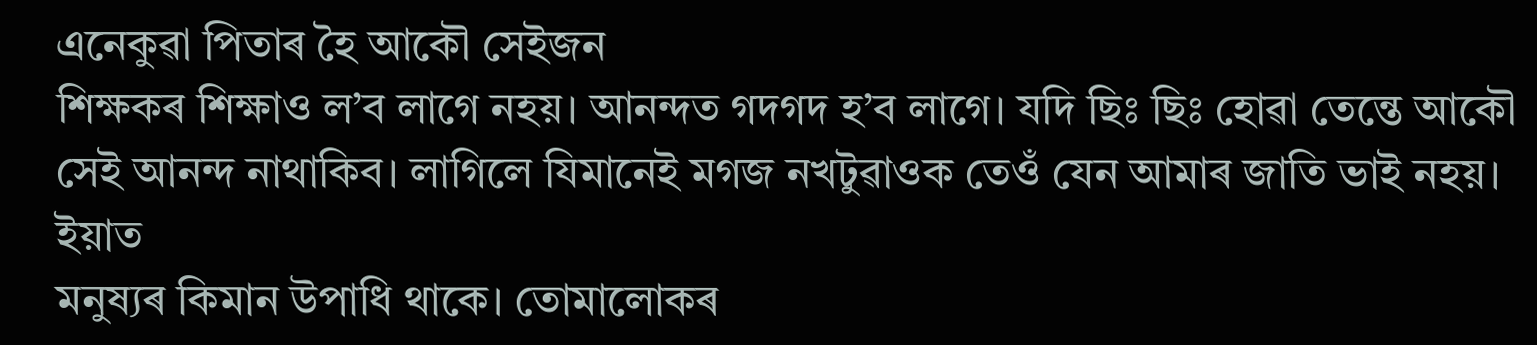এনেকুৱা পিতাৰ হৈ আকৌ সেইজন
শিক্ষকৰ শিক্ষাও ল’ব লাগে নহয়। আনন্দত গদগদ হ’ব লাগে। যদি ছিঃ ছিঃ হোৱা তেন্তে আকৌ
সেই আনন্দ নাথাকিব। লাগিলে যিমানেই মগজ নখটুৱাওক তেওঁ যেন আমাৰ জাতি ভাই নহয়। ইয়াত
মনুষ্যৰ কিমান উপাধি থাকে। তোমালোকৰ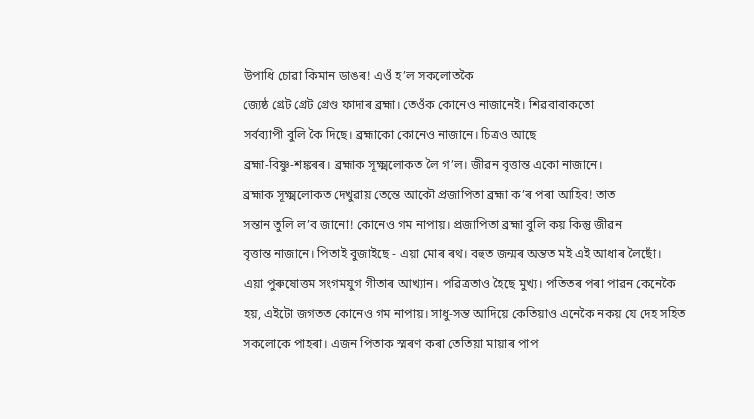উপাধি চোৱা কিমান ডাঙৰ! এওঁ হ’ল সকলোতকৈ
জ্যেষ্ঠ গ্ৰেট গ্ৰেট গ্ৰেণ্ড ফাদাৰ ব্ৰহ্মা। তেওঁক কোনেও নাজানেই। শিৱবাবাকতো
সৰ্বব্যাপী বুলি কৈ দিছে। ব্ৰহ্মাকো কোনেও নাজানে। চিত্ৰও আছে
ব্ৰহ্মা-বিষ্ণু-শঙ্কৰৰ। ব্ৰহ্মাক সূক্ষ্মলোকত লৈ গ’ল। জীৱন বৃত্তান্ত একো নাজানে।
ব্ৰহ্মাক সূক্ষ্মলোকত দেখুৱায় তেন্তে আকৌ প্ৰজাপিতা ব্ৰহ্মা ক’ৰ পৰা আহিব! তাত
সন্তান তুলি ল’ব জানো! কোনেও গম নাপায়। প্ৰজাপিতা ব্ৰহ্মা বুলি কয় কিন্তু জীৱন
বৃত্তান্ত নাজানে। পিতাই বুজাইছে - এয়া মোৰ ৰথ। বহুত জন্মৰ অন্তত মই এই আধাৰ লৈছোঁ।
এয়া পুৰুষোত্তম সংগমযুগ গীতাৰ আখ্যান। পৱিত্ৰতাও হৈছে মুখ্য। পতিতৰ পৰা পাৱন কেনেকৈ
হয়, এইটো জগতত কোনেও গম নাপায়। সাধু-সন্ত আদিয়ে কেতিয়াও এনেকৈ নকয় যে দেহ সহিত
সকলোকে পাহৰা। এজন পিতাক স্মৰণ কৰা তেতিয়া মায়াৰ পাপ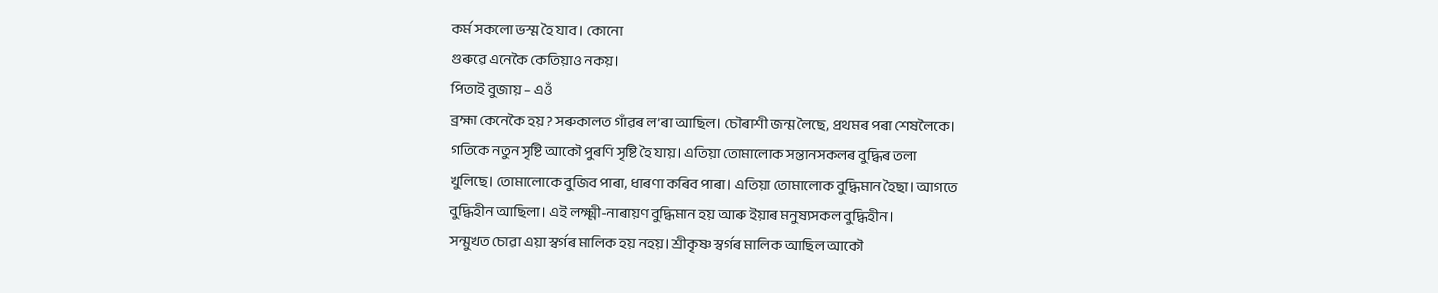কৰ্ম সকলো ভস্ম হৈ যাব। কোনো
গুৰুৱে এনেকৈ কেতিয়াও নকয়।
পিতাই বুজায় – এওঁ
ব্ৰহ্মা কেনেকৈ হয়? সৰুকালত গাঁৱৰ ল’ৰা আছিল। চৌৰাশী জন্ম লৈছে, প্ৰথমৰ পৰা শেষলৈকে।
গতিকে নতুন সৃষ্টি আকৌ পুৰণি সৃষ্টি হৈ যায়। এতিয়া তোমালোক সন্তানসকলৰ বুদ্ধিৰ তলা
খুলিছে। তোমালোকে বুজিব পাৰা, ধাৰণা কৰিব পাৰা। এতিয়া তোমালোক বুদ্ধিমান হৈছা। আগতে
বুদ্ধিহীন আছিলা। এই লক্ষ্মী-নাৰায়ণ বুদ্ধিমান হয় আৰু ইয়াৰ মনুষ্যসকল বুদ্ধিহীন।
সন্মুখত চোৱা এয়া স্বৰ্গৰ মালিক হয় নহয়। শ্ৰীকৃষ্ণ স্বৰ্গৰ মালিক আছিল আকৌ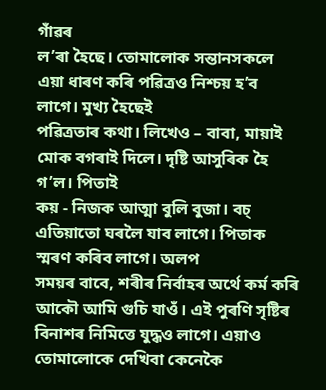গাঁৱৰ
ল’ৰা হৈছে। তোমালোক সন্তানসকলে এয়া ধাৰণ কৰি পৱিত্ৰও নিশ্চয় হ’ব লাগে। মুখ্য হৈছেই
পৱিত্ৰতাৰ কথা। লিখেও – বাবা, মায়াই মোক বগৰাই দিলে। দৃষ্টি আসুৰিক হৈ গ’ল। পিতাই
কয় - নিজক আত্মা বুলি বুজা। বচ্ এতিয়াতো ঘৰলৈ যাব লাগে। পিতাক স্মৰণ কৰিব লাগে। অলপ
সময়ৰ বাবে, শৰীৰ নিৰ্বাহৰ অৰ্থে কৰ্ম কৰি আকৌ আমি গুচি যাওঁ। এই পুৰণি সৃষ্টিৰ
বিনাশৰ নিমিত্তে যুদ্ধও লাগে। এয়াও তোমালোকে দেখিবা কেনেকৈ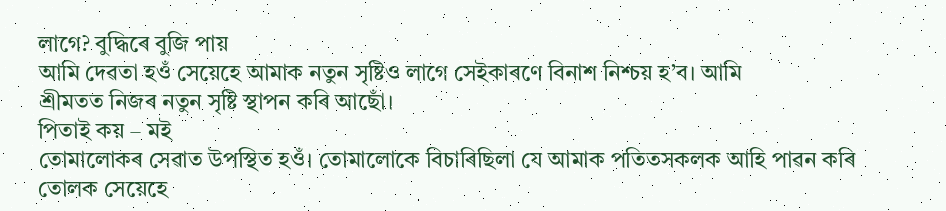লাগে? বুদ্ধিৰে বুজি পায়
আমি দেৱতা হওঁ সেয়েহে আমাক নতুন সৃষ্টিও লাগে সেইকাৰণে বিনাশ নিশ্চয় হ’ব। আমি
শ্ৰীমতত নিজৰ নতুন সৃষ্টি স্থাপন কৰি আছোঁ।
পিতাই কয় – মই
তোমালোকৰ সেৱাত উপস্থিত হওঁ। তোমালোকে বিচাৰিছিলা যে আমাক পতিতসকলক আহি পাৱন কৰি
তোলক সেয়েহে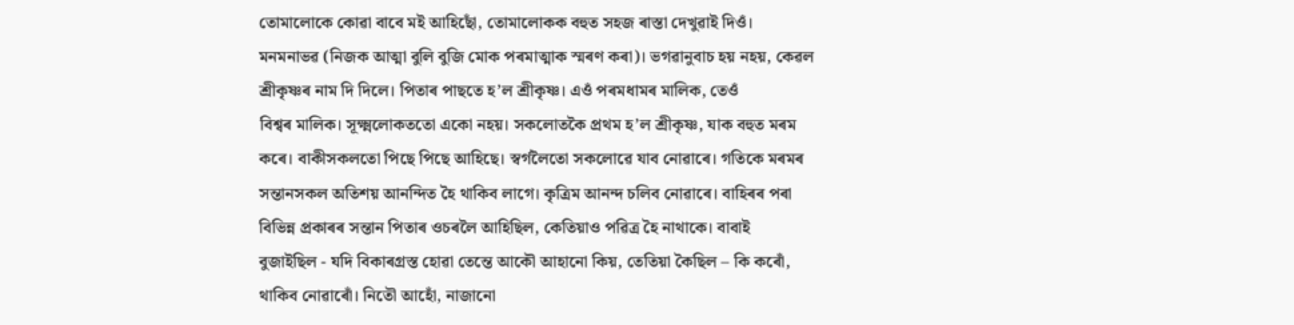তোমালোকে কোৱা বাবে মই আহিছোঁ, তোমালোকক বহুত সহজ ৰাস্তা দেখুৱাই দিওঁ।
মনমনাভৱ (নিজক আত্মা বুলি বুজি মোক পৰমাত্মাক স্মৰণ কৰা)। ভগৱানুবাচ হয় নহয়, কেৱল
শ্ৰীকৃষ্ণৰ নাম দি দিলে। পিতাৰ পাছতে হ’ল শ্ৰীকৃষ্ণ। এওঁ পৰমধামৰ মালিক, তেওঁ
বিশ্বৰ মালিক। সূক্ষ্মলোকততো একো নহয়। সকলোতকৈ প্ৰথম হ’ল শ্ৰীকৃষ্ণ, যাক বহুত মৰম
কৰে। বাকীসকলতো পিছে পিছে আহিছে। স্বৰ্গলৈতো সকলোৱে যাব নোৱাৰে। গতিকে মৰমৰ
সন্তানসকল অতিশয় আনন্দিত হৈ থাকিব লাগে। কৃত্ৰিম আনন্দ চলিব নোৱাৰে। বাহিৰৰ পৰা
বিভিন্ন প্ৰকাৰৰ সন্তান পিতাৰ ওচৰলৈ আহিছিল, কেতিয়াও পৱিত্ৰ হৈ নাথাকে। বাবাই
বুজাইছিল - যদি বিকাৰগ্ৰস্ত হোৱা তেন্তে আকৌ আহানো কিয়, তেতিয়া কৈছিল – কি কৰোঁ,
থাকিব নোৱাৰোঁ। নিতৌ আহোঁ, নাজানো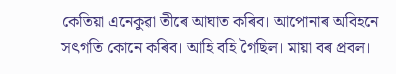কেতিয়া এনেকুৱা তীৰে আঘাত কৰিব। আপোনাৰ অবিহনে
সৎগতি কোনে কৰিব। আহি বহি গৈছিল। মায়া বৰ প্ৰবল।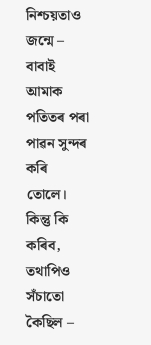নিশ্চয়তাও জন্মে – বাবাই আমাক
পতিতৰ পৰা পাৱন সুন্দৰ কৰি তোলে। কিন্তু কি কৰিব, তথাপিও সঁচাতো কৈছিল –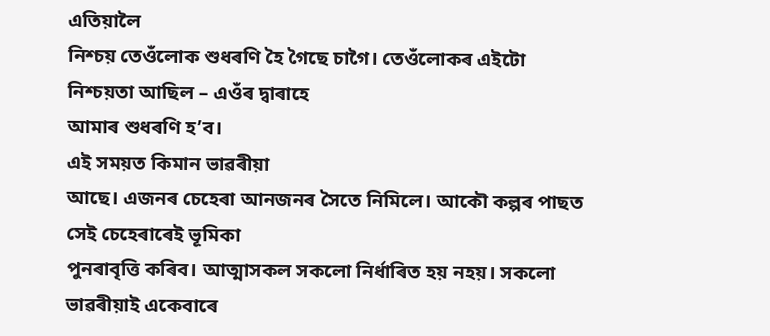এতিয়ালৈ
নিশ্চয় তেওঁলোক শুধৰণি হৈ গৈছে চাগৈ। তেওঁলোকৰ এইটো নিশ্চয়তা আছিল – এওঁৰ দ্বাৰাহে
আমাৰ শুধৰণি হ’ব।
এই সময়ত কিমান ভাৱৰীয়া
আছে। এজনৰ চেহেৰা আনজনৰ সৈতে নিমিলে। আকৌ কল্পৰ পাছত সেই চেহেৰাৰেই ভূমিকা
পুনৰাবৃত্তি কৰিব। আত্মাসকল সকলো নিৰ্ধাৰিত হয় নহয়। সকলো ভাৱৰীয়াই একেবাৰে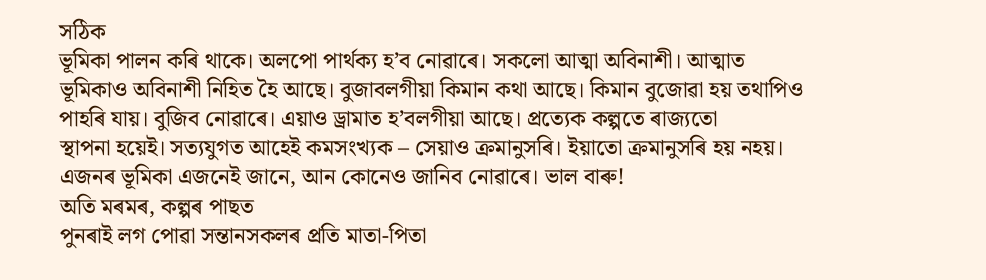সঠিক
ভূমিকা পালন কৰি থাকে। অলপো পাৰ্থক্য হ’ব নোৱাৰে। সকলো আত্মা অবিনাশী। আত্মাত
ভূমিকাও অবিনাশী নিহিত হৈ আছে। বুজাবলগীয়া কিমান কথা আছে। কিমান বুজোৱা হয় তথাপিও
পাহৰি যায়। বুজিব নোৱাৰে। এয়াও ড্ৰামাত হ’বলগীয়া আছে। প্ৰত্যেক কল্পতে ৰাজ্যতো
স্থাপনা হয়েই। সত্যযুগত আহেই কমসংখ্যক – সেয়াও ক্ৰমানুসৰি। ইয়াতো ক্ৰমানুসৰি হয় নহয়।
এজনৰ ভূমিকা এজনেই জানে, আন কোনেও জানিব নোৱাৰে। ভাল বাৰু!
অতি মৰমৰ, কল্পৰ পাছত
পুনৰাই লগ পোৱা সন্তানসকলৰ প্ৰতি মাতা-পিতা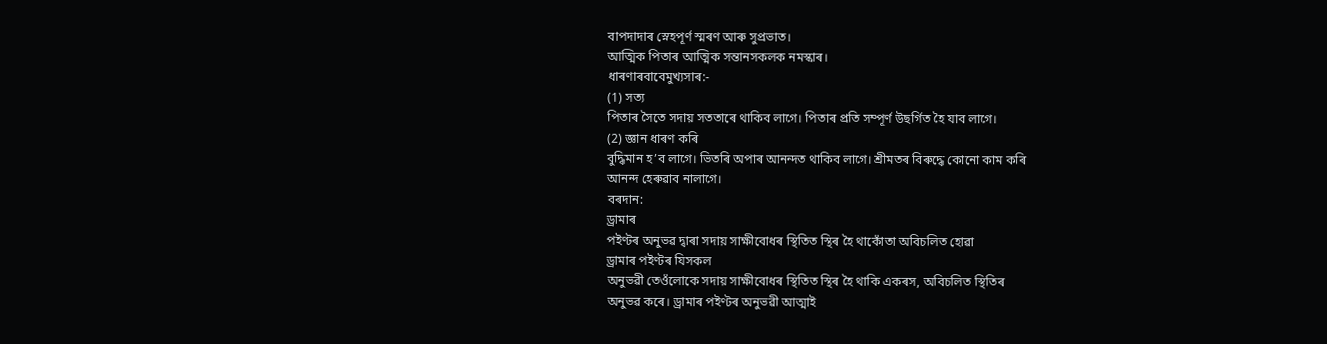বাপদাদাৰ স্নেহপূৰ্ণ স্মৰণ আৰু সুপ্ৰভাত।
আত্মিক পিতাৰ আত্মিক সন্তানসকলক নমস্কাৰ।
ধাৰণাৰবাবেমুখ্যসাৰ:-
(1) সত্য
পিতাৰ সৈতে সদায় সততাৰে থাকিব লাগে। পিতাৰ প্ৰতি সম্পূৰ্ণ উছৰ্গিত হৈ যাব লাগে।
(2) জ্ঞান ধাৰণ কৰি
বুদ্ধিমান হ’ব লাগে। ভিতৰি অপাৰ আনন্দত থাকিব লাগে। শ্ৰীমতৰ বিৰুদ্ধে কোনো কাম কৰি
আনন্দ হেৰুৱাব নালাগে।
বৰদান:
ড্ৰামাৰ
পইণ্টৰ অনুভৱ দ্বাৰা সদায় সাক্ষীবোধৰ স্থিতিত স্থিৰ হৈ থাকোঁতা অবিচলিত হোৱা
ড্ৰামাৰ পইণ্টৰ যিসকল
অনুভৱী তেওঁলোকে সদায় সাক্ষীবোধৰ স্থিতিত স্থিৰ হৈ থাকি একৰস, অবিচলিত স্থিতিৰ
অনুভৱ কৰে। ড্ৰামাৰ পইণ্টৰ অনুভৱী আত্মাই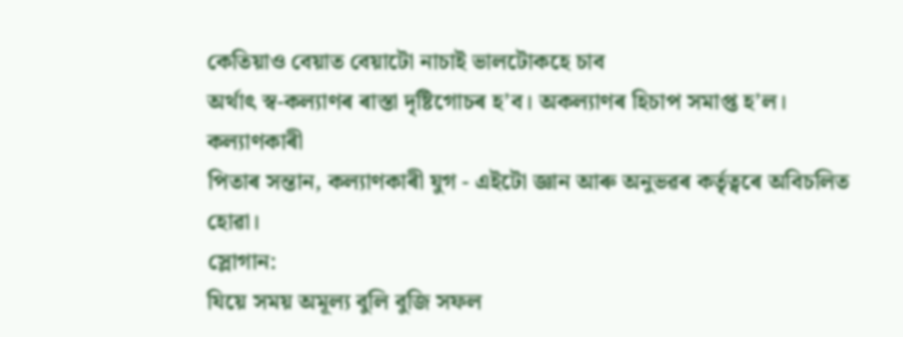কেতিয়াও বেয়াত বেয়াটো নাচাই ভালটোকহে চাব
অৰ্থাৎ স্ব-কল্যাণৰ ৰাস্তা দৃষ্টিগোচৰ হ’ব। অকল্যাণৰ হিচাপ সমাপ্ত হ’ল। কল্যাণকাৰী
পিতাৰ সন্তান, কল্যাণকাৰী যুগ - এইটো জ্ঞান আৰু অনুভৱৰ কৰ্তৃত্বৰে অবিচলিত হোৱা।
স্লোগান:
যিয়ে সময় অমূল্য বুলি বুজি সফল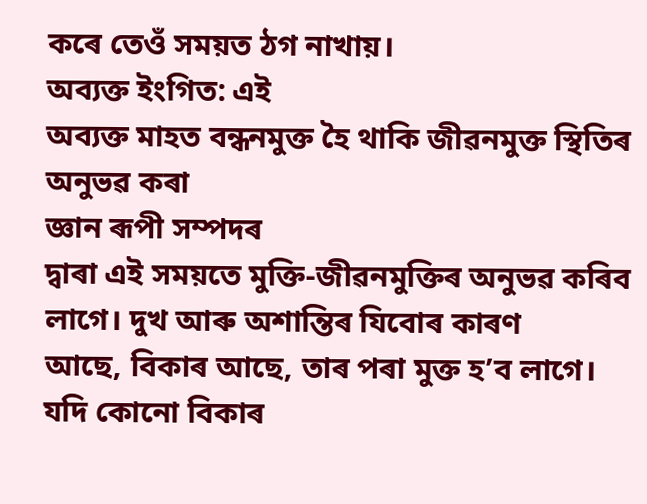কৰে তেওঁ সময়ত ঠগ নাখায়।
অব্যক্ত ইংগিত: এই
অব্যক্ত মাহত বন্ধনমুক্ত হৈ থাকি জীৱনমুক্ত স্থিতিৰ অনুভৱ কৰা
জ্ঞান ৰূপী সম্পদৰ
দ্বাৰা এই সময়তে মুক্তি-জীৱনমুক্তিৰ অনুভৱ কৰিব লাগে। দুখ আৰু অশান্তিৰ যিবোৰ কাৰণ
আছে, বিকাৰ আছে, তাৰ পৰা মুক্ত হ’ব লাগে। যদি কোনো বিকাৰ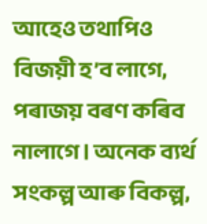আহেও তথাপিও বিজয়ী হ’ব লাগে,
পৰাজয় বৰণ কৰিব নালাগে। অনেক ব্যৰ্থ সংকল্প আৰু বিকল্প,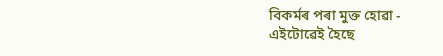বিকৰ্মৰ পৰা মুক্ত হোৱা -
এইটোৱেই হৈছে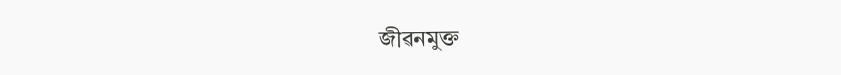জীৱনমুক্ত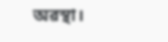অৱস্থা।